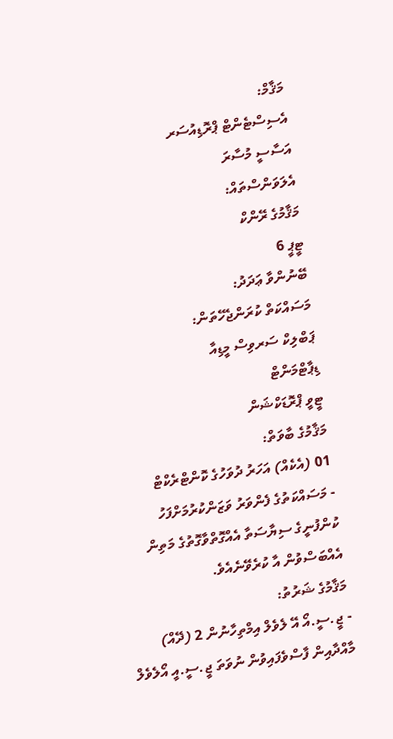މަޤާމް:
އެސިސްޓެންޓް ޕްރޮޑިއުސަރ
އަސާސީ މުސާރަ
އެލަވަންސްތައް:
މަޤާމުގެ ރޭންކް
ޓީޕީ 6
ބޭނުންވާ ޢަދަދު:
މަސައްކަތް ކުރަންޖެހޭތަން:
ޕަބްލިކް ސަރވިސް މީޑިއާ
ޑިޕާޓްމަންޓް
ޓީވީ ޕްރޮޑަކްޝަން
މަޤާމުގެ ބާވަތް:
01 (އެކެއް) އަހަރު ދުވަހުގެ ކޮންޓްރެކްޓް
- މަސައްކަތުގެ ފެންވަރު ވަޒަންކުރުމަށްފަހު ކުންފުނީގެ ސިޔާސަތާ އެއްގޮތްވާގޮތުގެ މަތިން އެއްބަސްވުން އާ ކުރެވޭނެއެވެ.
މަޤާމުގެ ޝަރުތު:
- ޖީ.ސީ.އޯ އޭ ލެވެލް އިމްތިހާނުން 2 (ދޭއް) މާއްދާއިން ފާސްވެފައިވުން ނުވަތަ ޖީ.ސީ.އީ އޯލެވެލް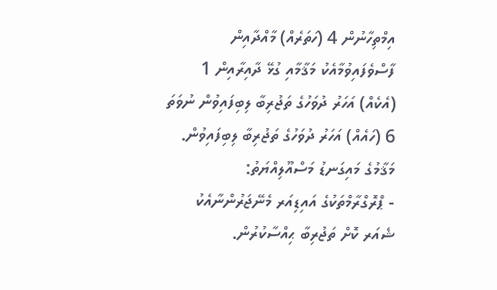އިމްތިހާނުން 4 (ހަތަރެއް) މާއްދާއިން ފާސްވެފައިވުމާއެކު މަޤާމާއި ގުޅޭ ދާއިރާއިން 1 (އެކެއް) އަހަރު ދުވަހުގެ ތަޖުރިބާ ލިބިފައިވުން ނުވަތަ 6 (ހައެއް) އަހަރު ދުވަހުގެ ތަޖުރިބާ ލިބިފައިވުން.
މަޤާމުގެ މައިގަނޑު މަސްއޫލިއްޔަތު:
- ޕްރޮގްރާމްތަކުގެ އައިޑިއަރ މެނޭޖަރުންނާއެކު ޝެއަރ ކޮށް ތަޖުރިބާ ޙިއްސާކުރުން.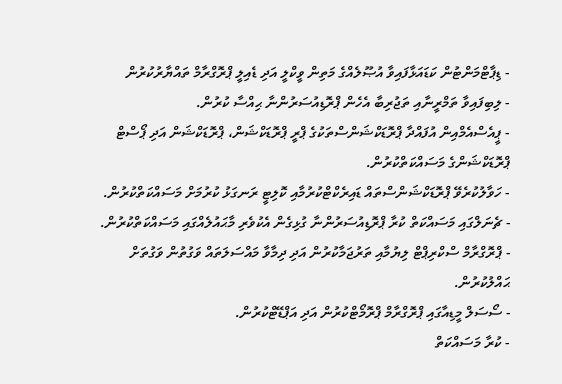- ޑިޕާޓްމަންޓުން ކަޑައަޅާފައިވާ އުޞޫލެއްގެ މަތިން ވީކްލީ އަދި ޑެއިލީ ޕްރޮގްރާމް ތައްޔާރުކުރުން
- ލިބިފައިވާ ތަމްރީނާއި ތަޖުރިބާ އެހެން ޕްރޮޑިއުސަރުންނާ ޙިއްސާ ކުރުން.
- ޕީއެސްއެމްއިން އުފައްދާ ޕްރޮޑަކްޝަންސްތަކުގެ ޕްރީ ޕްރޮޑަކްޝަން، ޕްރޮޑަކްޝަން އަދި ޕޯސްޓް ޕްރޮޑަކްޝަންގެ މަސައްކަތްކުރުން.
- ހަވާލުކުރެވޭ ޕްރޮޑަކްޝަންސްތައް ޑައިރެކްޓްކުރުމާއި ކޮލިޓީ ރަނގަޅު ކުރުމަށް މަސައްކަތްކުރުން.
- ޗެނަލްގައި މަސައްކަތް ކުރާ ޕްރޮޑިއުސަރުންނާ ގުޅިގެން އެކުވެރި މާޙައުލެއްގައި މަސައްކަތްކުރުން.
- ޕްރޮގްރާމް ސްކްރިޕްޓް ލިޔުމާއި ތަރުޖަމާކުރުން އަދި ދިމާވާ މައްސަލަތައް ވަގުތުން ވަގުތަށް ޙައްލުކުރުން.
- ސޯސަލް މީޑިއާގައި ޕްރޮގްރާމް ޕްރޮމޯޓްކުރުން އަދި އަޕްޑޭޓްކުރުން.
- ކުރާ މަސައްކަތް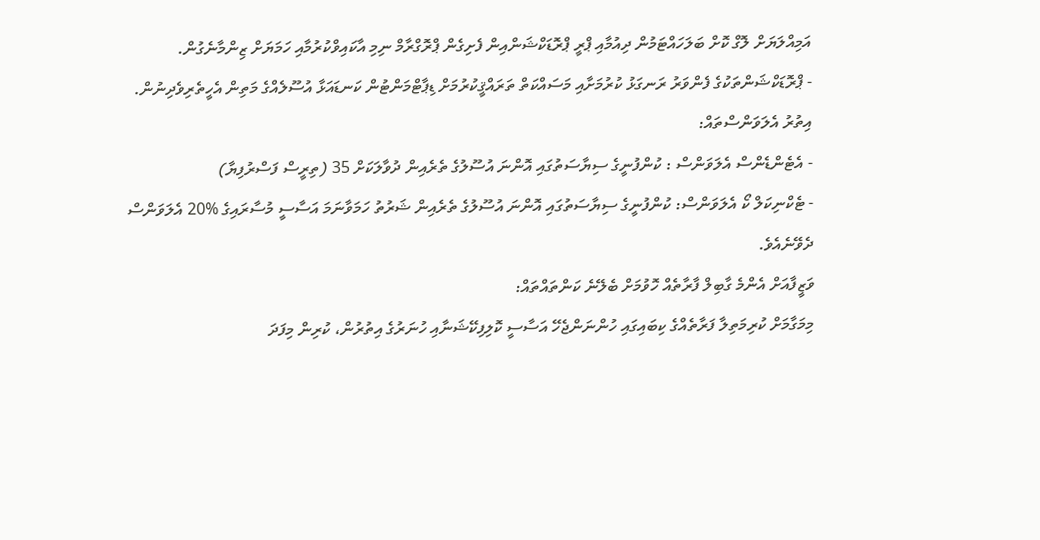އަމިއްލަޔަށް ލޮގް ކޮށް ބަލަހައްޓަމުން ދިއުމާއި ޕްރީ ޕްރޮޑަކްޝަންއިން ފެށިގެން ޕްރޮގްރާމް ނިމި އާކައިވްކުރުމާއި ހަމަޔަށް ޒިންމާނެގުން.
- ޕްރޮޑަކްޝަންތަކުގެ ފެންވަރު ރަނގަޅު ކުރުމަށާއި މަސައްކަތް ތަރައްޤީކުރުމަށް ޑިޕާޓްމަންޓުން ކަނޑައަޅާ އުސޫލެއްގެ މަތިން އެހީތެރިވެދިނުން.
އިތުރު އެލަވަންސްތައް:
- އެޓެންޑެންސް އެލަވަންސް : ކުންފުނީގެ ސިޔާސަތުގައި އޮންނަ އުސޫލުގެ ތެރެއިން ދުވާލަކަށް 35 (ތިރީސް ފަސްރުފިޔާ)
- ޓެކްނިކަލް ކޯ އެލަވަންސް: ކުންފުނީގެ ސިޔާސަތުގައި އޮންނަ އުސޫލުގެ ތެރެއިން ޝަރުތު ހަމަވާނަމަ އަސާސީ މުސާރައިގެ %20 އެލަވަންސް ދެވޭނެއެވެ.
ވަޒީފާއަށް އެންމެ ގާބިލް ފާރާތެއް ހޮވުމަށް ބެލޭނެ ކަންތައްތައް:
މިމަގާމަށް ކުރިމަތިލާ ފަރާތެއްގެ ކިބައިގައި ހުންނަންޖެހޭ އަސާސީ ކޮލިފިކޭޝަނާއި ހުނަރުގެ އިތުރުން، ކުރިން މިފަދަ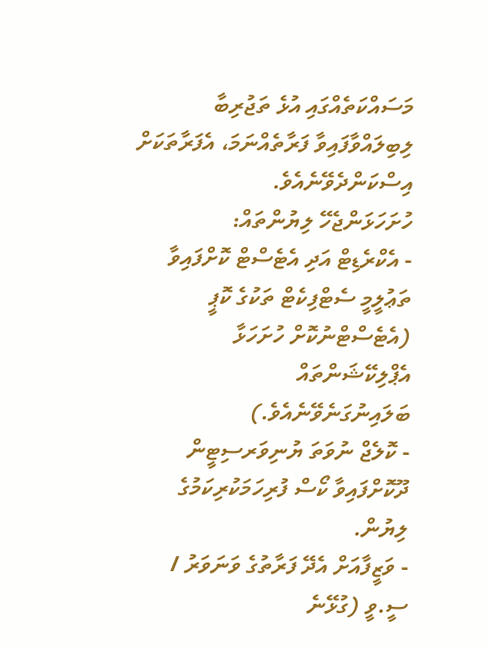މަސައްކަތެއްގައި އުޅެ ތަޖުރިބާ ލިބިލައްވާފައިވާ ފަރާތެއްނަމަ، އެފަރާތަކަށް އިސްކަންދެވޭނެއެވެ.
ހުށަހަޅަންޖެހޭ ލިޔުންތައް:
- އެކްރެޑިޓް އަދި އެޓެސްޓް ކޮށްފައިވާ ތަޢުލީމީ ސެޓްފިކެޓް ތަކުގެ ކޮޕީ (އެޓެސްޓްނުކޮށް ހުށަހަޅާ އެޕްލިކޭޝަންތައް ބަލައިނުގަނެވޭނެއެވެ.)
- ކޮލެޖް ނުވަތަ ޔުނިވަރސިޓީން ދޫކޮށްފައިވާ ކޯސް ފުރިހަމަކުރިކަމުގެ ލިޔުން.
- ވަޒީފާއަށް އެދޭ ފަރާތުގެ ވަނަވަރު / ސީ.ވީ (ގުޅޭނެ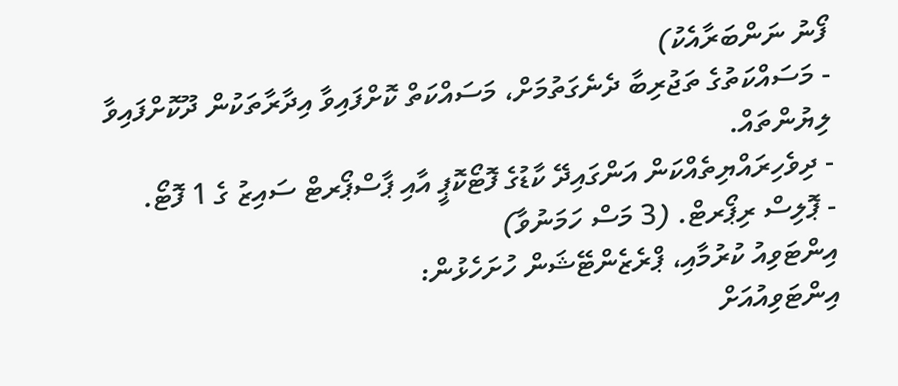ފޯނު ނަންބަރާއެކު)
- މަސައްކަތުގެ ތަޖުރިބާ ދެނެގަތުމަށް، މަސައްކަތް ކޮށްފައިވާ އިދާރާތަކުން ދޫކޮށްފައިވާ ލިޔުންތައް.
- ދިވެހިރައްޔިތެއްކަން އަންގައިދޭ ކާޑުގެ ފޮޓޯކޮޕީ އާއި ޕާސްޕޯރޓް ސައިޒު ގެ 1 ފޮޓޯ.
- ޕޮލިސް ރިޕޯރޓް. (3 މަސް ހަމަނުވާ)
އިންޓަވިއު ކުރުމާއި، ޕްރެޒެންޓޭޝަން ހުށަހެޅުން:
އިންޓަވިއުއަށް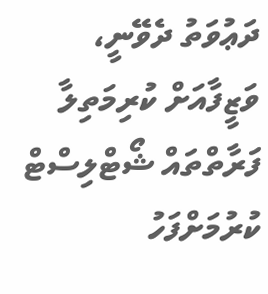ދަޢުވަތު ދެވޭނީ، ވަޒީފާއަށް ކުރިމަތިލާ ފަރާތްތައް ޝޯޓްލިސްޓް ކުރުމަށްފަހު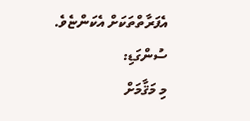އެފަރާތްތަކަށް އެކަންޏެވެ.
ސުންގަޑި:
މި މަޤާމަށް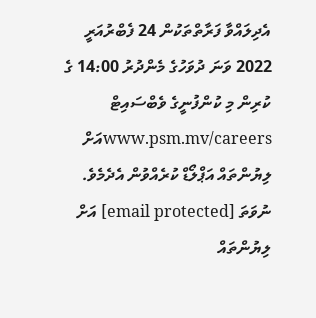އެދިލައްވާ ފަރާތްތަކުން 24 ފެބްރުއަރީ 2022 ވަނަ ދުވަހުގެ މެންދުރު 14:00 ގެ ކުރިން މި ކުންފުނީގެ ވެބްސައިޓް www.psm.mv/careersއަށް ލިޔުންތައް އަޕްލޯޑް ކުރެއްވުން އެދެމެވެ. ނުވަތަ [email protected] އަށް ލިޔުންތައް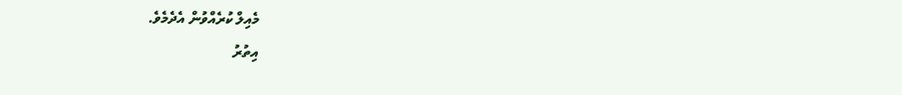މެއިލް ކުރެއްވުން އެދެމެވެ.
އިތުރު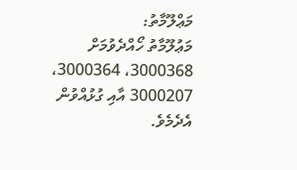މަޢްލޫމާތު:
މަޢުލޫމާތު ހޯއްދެވުމަށް 3000368، 3000364، 3000207 އާއި ގުޅުއްވުން އެދެމެވެ.